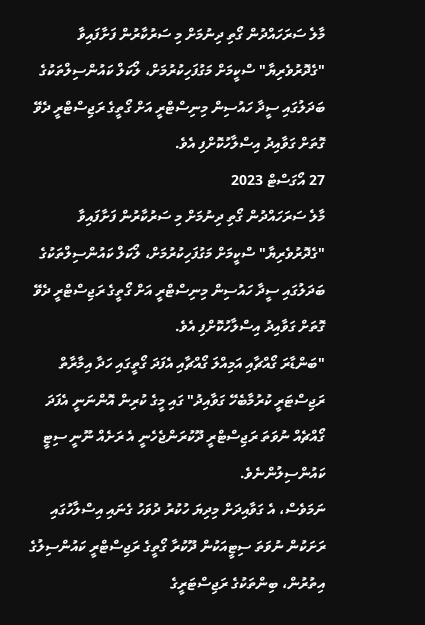މާލެ ސަރަހައްދުން ގޯތި ދިނުމަށް މި ސަރުކާރުން ފަށާފައިވާ "ގެދޮރުވެރިޔާ" ސްކީމަށް މަގުފަހިކުރުމަށް، ލޯކަލް ކައުންސިލްތަކުގެ ބަދަލުގައި ސީދާ ހައުސިން މިނިސްޓްރީ އަށް ގޯތީގެ ރަޖިސްޓްރީ ދެވޭ ގޮތަށް ގަވާއިދު އިސްލާހުކޮށްފި އެވެ.
27 އޯގަސްޓް 2023
މާލެ ސަރަހައްދުން ގޯތި ދިނުމަށް މި ސަރުކާރުން ފަށާފައިވާ "ގެދޮރުވެރިޔާ" ސްކީމަށް މަގުފަހިކުރުމަށް، ލޯކަލް ކައުންސިލްތަކުގެ ބަދަލުގައި ސީދާ ހައުސިން މިނިސްޓްރީ އަށް ގޯތީގެ ރަޖިސްޓްރީ ދެވޭ ގޮތަށް ގަވާއިދު އިސްލާހުކޮށްފި އެވެ.
"ބަންޑާރަ ގޯއްޗާއި އަމިއްލަ ގޯއްޗާއި އެފަދަ ގޯތީގައި ހަދާ އިމާރާތް ރަޖިސްޓަރީ ކުރުމާބެހޭ ގަވާއިދު" ގައި މީގެ ކުރިން އޮންނަނީ އެފަދަ ގޯއްޗެއް ނުވަތަ ރަޖިސްޓްރީ ދޫކުރަންޖެހެނީ އެ ރަށެއް ނޫނީ ސިޓީ ކައުންސިލުންނެވެ.
ނަމަވެސް، އެ ގަވާއިދަށް މިދިޔަ ހުކުރު ދުވަހު ގެނައި އިސްލާހުގައި ރަށަކުން ނުވަތަ ސިޓީއަކުން ދޫކުރާ ގޯތީގެ ރަޖިސްޓްރީ ކައުންސިލުގެ އިތުރުން، ބިންތަކުގެ ރަޖިސްޓަރީގެ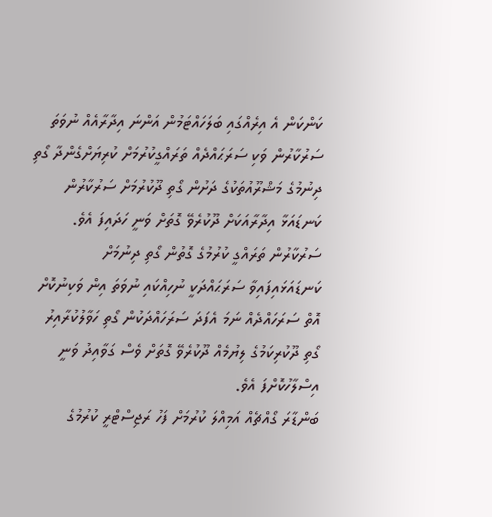ކަންކަން އެ އިރެއްގައި ބަލަހައްޓަމުން އަންނަ އިދާރާއެއް ނުވަތަ ސަރުކާރުން ވަކި ސަރަޙައްދެއް ތަރައްގީކުރުމަށް ކުރިޔަށްގެންދާ ގޯތި ދިނުމުގެ މަޝްރޫއުތަކުގެ ދަށުން ގޯތި ދޫކުރުމަށް ސަރުކާރުން ކަނޑައަޅާ އިދާރާއަކަށް ދޫކުރެވޭ ގޮތަށް ވަނީ ހަދައިފަ އެވެ.
ސަރުކާރުން ތަރައްގީ ކުރުމުގެ ގޮތުން ގޯތި ދިނުމަށް ކަނޑައަޅައިފައިވާ ސަރަޙައްދަކީ ނުހިއްކައި ނުވަތަ އިން ވަކިނުކޮށް އޮތް ސަރަހައްދެއް ނަމަ އެފަދަ ސަރަހައްދަކުން ގޯތި ހަވާލުކުރާއިރު ގޯތި ދޫކުރިކަމުގެ ލިޔުމެއް ދޫކުރެވޭ ގޮތަށް ވެސް ގަވާއިދު ވަނީ އިސްލާހުކޮށްފަ އެވެ.
ބަންޑާރަ ގޯއްޗެއް އަމިއްލަ ކުރުމަށް ފަހު ރަޖިސްޓްރީ ކުރުމުގެ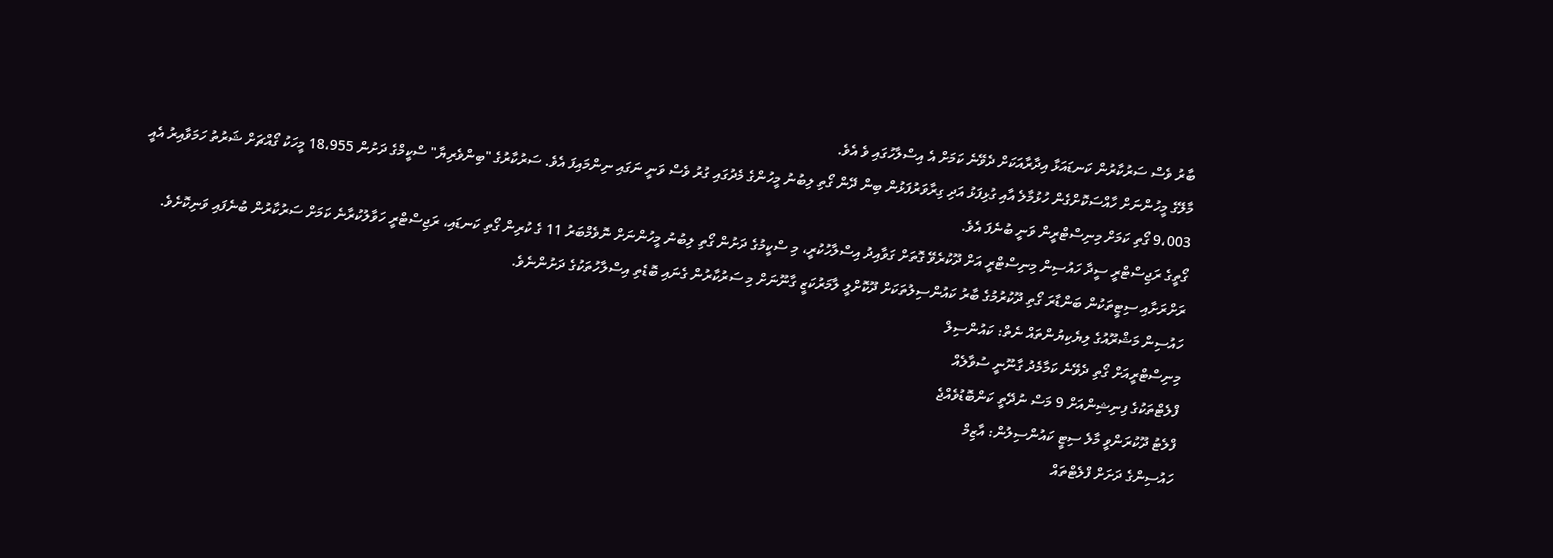ބާރު ވެސް ސަރުކާރުން ކަނޑައަޅާ އިދާރާއަކަށް ދެވޭނެ ކަމަށް އެ އިސްލާހުގައި ވެ އެވެ.
މާލޭގެ މީހުންނަށް ހާއްސަކޮށްގެން ހުޅުމާލެ އާއި ގުޅިފަޅު އަދި ގިރާވަރުފަޅުން ބިން ދޭން ގޯތި ލިބުނު މީހުންގެ މެދުގައި ގުރު ވެސް ވަނީ ނަގައި ނިންމައިފަ އެވެ. ސަރުކާރުގެ "ބިންވެރިޔާ" ސްކީމްގެ ދަށުން 18،955 މީހަކު ގޯއްޗަށް ޝަރުތު ހަމަވާއިރު އެއީ 9،003 ގޯތި ކަމަށް މިނިސްޓްރީން ވަނީ ބުނެފަ އެވެ.
ގޯތީގެ ރަޖިސްޓްރީ ސީދާ ހައުސިން މިނިސްޓްރީ އަށް ދޫކުރެވޭ ގޮތަށް ގަވާއިދު އިސްލާހުކުރީ، މި ސްކީމުގެ ދަށުން ގޯތި ލިބުނު މީހުންނަށް ނޮވެމްބަރު 11 ގެ ކުރިން ގޯތި ކަނޑައި، ރަޖިސްޓްރީ ހަވާލުކުރާނެ ކަމަށް ސަރުކާރުން ބުނެފައި ވަނިކޮށެވެ.
ރަށްރަށާއި ސިޓީތަކުން ބަންޑާރަ ގޯތި ދޫކުރުމުގެ ބާރު ކައުންސިލުތަކަށް ދޫކޮށްލީ ލާމަރުކަޒީ ގާނޫނަށް މި ސަރުކާރުން ގެނައި ބޮޑެތި އިސްލާހުތަކުގެ ދަށުންނެވެ.
ހައުސިން މަޝްރޫއުގެ ލިޔެކިޔުންތައް ނެތް: ކައުންސިލް
މިނިސްޓްރީއަށް ގޯތި ދެވޭނެ ކަމާމެދު ގާނޫނީ ސުވާލެއް
ފްލެޓްތަކުގެ ފިނިޝިންއަށް 9 މަސް ނުދޭތީ ކަންބޮޑުވެއްޖެ
ފްލެޓު ދޫކުރަންވީ މާލެ ސިޓީ ކައުންސިލުން: އާޒިމް
ހައުސިންގެ ދަށަށް ފްލެޓްތައް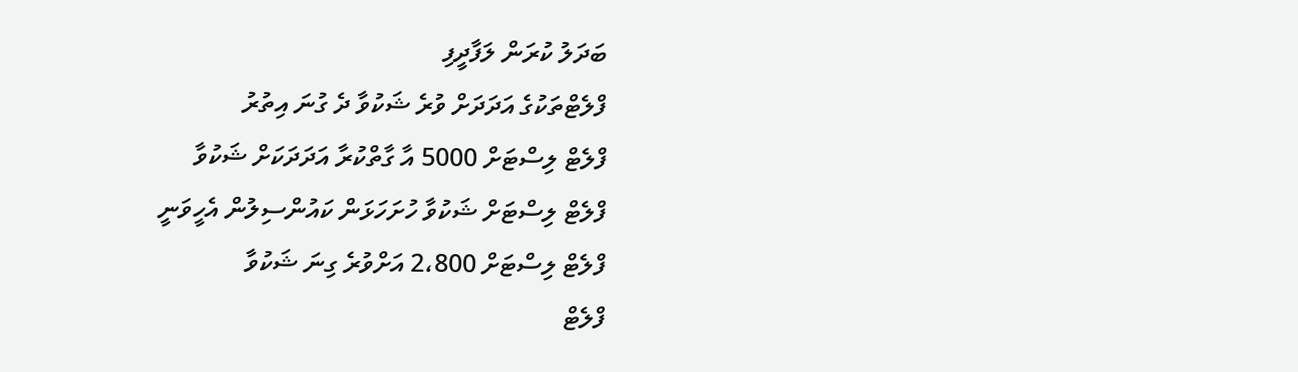ބަދަލު ކުރަން ލަފާދީފި
ފްލެޓްތަކުގެ އަދަދަށް ވުރެ ޝަކުވާ ދެ ގުނަ އިތުރު
ފްލެޓް ލިސްޓަށް 5000 އާ ގާތްކުރާ އަދަދަކަށް ޝަކުވާ
ފްލެޓް ލިސްޓަށް ޝަކުވާ ހުށަހަޅަން ކައުންސިލުން އެހީވަނީ
ފްލެޓް ލިސްޓަށް 2،800 އަށްވުރެ ގިނަ ޝަކުވާ
ފްލެޓް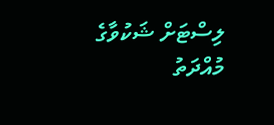ލިސްޓަށް ޝަކުވާގެ މުއްދަތު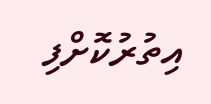އިތުރުކޮށްފި